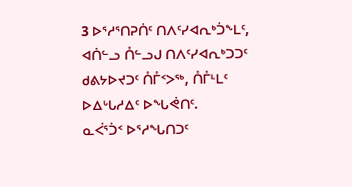3 ᐅᕐᓱᕐᑎᕈᑏᑦ ᑎᐱᑦᓯᐊᕆᒃᑑᖕᒪᑦ, ᐊᑏᓪᓗ ᑍᓪᓗᒍ ᑎᐱᑦᓯᐊᕆᒃᑐᑐᑦ ᑯᕕᔭᐅᔪᑐᑦ ᑍᒤᑉᐳᖅ, ᑍᒤᒻᒪᑦ ᐅᐃᒡᒐᓱᐃᑦ ᐅᖓᕚᑎᑦ.
ᓇᐹᕐᑑᑉ ᐅᕐᓱᖓᑎᑐᑦ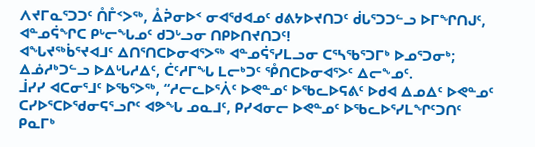ᐱᔪᒥᓇᕐᑐᑐᑦ ᑍᒤᑉᐳᖅ, ᐂᕉᓂᐅᑉ ᓂᐊᖁᐊᓄᑦ ᑯᕕᔭᐅᔪᑎᑐᑦ ᑰᒐᕐᑐᑐᓪᓗ ᐅᒥᖏᑎᒍᑦ, ᐊᓐᓄᕌᖏᑕ ᑭᒡᓕᖓᓄᑦ ᑯᑐᒡᓗᓂ ᑎᑭᐅᑎᔪᑎᑐᑦ!
ᐊᖓᔪᖅᑳᕐᔪᐊᒧᑦ ᐃᑎᕐᑎᑕᐅᓂᐊᕐᐳᖅ ᐊᓐᓄᕌᕐᓯᒪᓗᓂ ᑕᕐᓴᖃᕐᑐᒥᒃ ᐅᓄᕐᑐᓂᒃ; ᐃᓅᓱᒃᑐᓪᓗ ᐅᐃᒡᒐᓱᐃᑦ, ᑖᑦᓱᒥᖓ ᒪᓕᒃᑐᑦ ᕾᑎᑕᐅᓂᐊᕐᐳᑦ ᐃᓕᖕᓄᑦ.
ᒨᓯᓯ ᐊᑕᓂᕐᒧᑦ ᐅᖃᕐᐳᖅ, “ᓱᓕᓚᐅᕐᐲᑦ ᐅᕙᓐᓄᑦ ᐅᖃᓚᐅᕋᕕᑦ ᐅᑯᐊ ᐃᓄᐃᑦ ᐅᕙᓐᓄᑦ ᑕᓯᐅᕐᑕᐅᖁᓂᕋᕐᓗᒋᑦ ᐊᕗᖓ ᓄᓇᒧᑦ, ᑭᓯᐊᓂᓕ ᐅᕙᓐᓄᑦ ᐅᖃᓚᐅᕐᓯᒪᖏᑦᑐᑎᑦ ᑭᓇᒥᒃ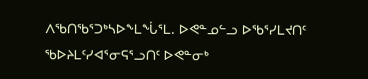ᐱᖃᑎᖃᕐᑐᒃᓴᐅᖕᒪᖔᕐᒪ. ᐅᕙᓐᓄᓪᓗ ᐅᖃᕐᓯᒪᔪᑎᑦ ᖃᐅᔨᒪᑦᓯᐊᕐᓂᕋᕐᓗᑎᑦ ᐅᕙᓐᓂᒃ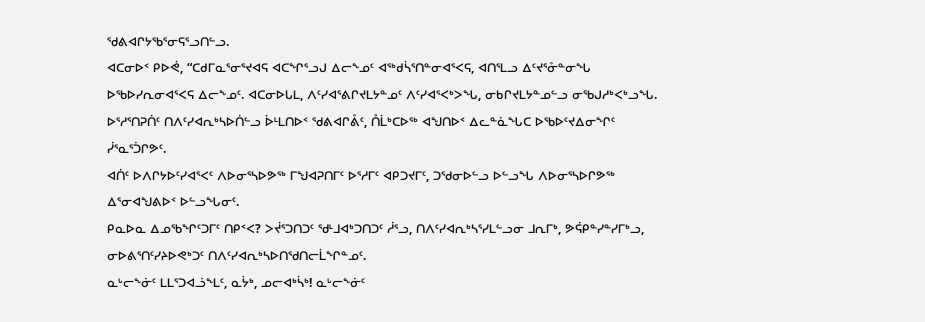ᖁᕕᐊᒋᔭᖃᕐᓂᕋᕐᓗᑎᓪᓗ.
ᐊᑕᓂᐅᑉ ᑭᐅᕚ, “ᑕᑯᒥᓇᕐᓂᕐᔪᐊᕋ ᐊᑕᖏᕐᓗᒍ ᐃᓕᖕᓄᑦ ᐊᖅᑯᓵᕐᑎᓐᓂᐊᕐᐸᕋ, ᐊᑎᕐᒪᓗ ᐃᑦᔪᕐᓁᓐᓂᖓ ᐅᖃᐅᓯᕆᓂᐊᕐᐸᕋ ᐃᓕᖕᓄᑦ. ᐊᑕᓂᐅᒐᒪ, ᐱᑦᓯᐊᕐᕕᒋᔪᒪᔭᓐᓄᑦ ᐱᑦᓯᐊᕐᐸᒃᐳᖓ, ᓂᑲᒋᔪᒪᔭᓐᓄᓪᓗ ᓂᖃᒍᓱᒃᐸᒃᓗᖓ.
ᐅᕐᓱᕐᑎᕈᑏᑦ ᑎᐱᑦᓯᐊᕆᒃᓴᐅᑏᓪᓗ ᐆᒻᒪᑎᐅᑉ ᖁᕕᐊᒋᕔᑦ, ᑍᒫᒃᑕᐅᖅ ᐊᖑᑎᐅᑉ ᐃᓚᓐᓈᖓᑕ ᐅᖃᐅᑦᔪᐃᓂᖏᑦ ᓰᕐᓇᕐᑑᒋᕗᑦ.
ᐊᑏᑦ ᐅᐱᒋᔭᐅᑦᓯᐊᕐᐸᑦ ᐱᐅᓂᕐᓴᐅᕗᖅ ᒥᖑᐊᕈᑎᒥᑦ ᐅᕐᓱᒥᑦ ᐊᑭᑐᔪᒥᑦ, ᑐᖁᓂᐅᓪᓗ ᐅᓪᓗᖓ ᐱᐅᓂᕐᓴᐅᒋᕗᖅ ᐃᕐᓂᐊᖑᕕᐅᑉ ᐅᓪᓗᖓᓂᑦ.
ᑭᓇᐅᓇ ᐃᓄᖃᖏᑦᑐᒥᑦ ᑎᑭᑉᐸ? ᐳᔫᕐᑐᑎᑐᑦ ᖁᒻᒧᐊᒃᑐᑎᑐᑦ ᓲᕐᓗ, ᑎᐱᑦᓯᐊᕆᒃᓴᕐᓯᒪᓪᓗᓂ ᒧᕆᒥᒃ, ᕗᕌᑭᓐᓯᓐᓯᒥᒃᓗ, ᓂᐅᕕᕐᑎᑦᓯᔨᐅᕙᒃᑐᑦ ᑎᐱᑦᓯᐊᕆᒃᓴᐅᑎᖁᑎᓕᒫᖏᓐᓄᑦ.
ᓇᒡᓕᖕᓃᑦ ᒪᒪᕐᑐᐊᓘᖕᒪᑦ, ᓇᔮᒃ, ᓄᓕᐊᒃᓵᒃ! ᓇᒡᓕᖕᓃᑦ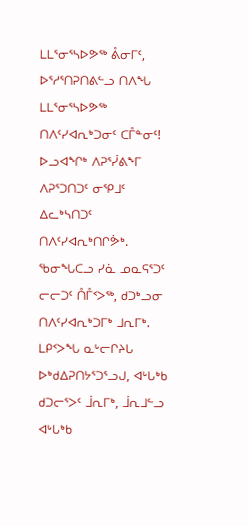ᒪᒪᕐᓂᕐᓴᐅᕗᖅ ᕔᓂᒥᑦ, ᐅᕐᓱᕐᑎᕈᑎᕕᓪᓗ ᑎᐱᖓ ᒪᒪᕐᓂᕐᓴᐅᕗᖅ ᑎᐱᑦᓯᐊᕆᒃᑐᓂᑦ ᑕᒤᓐᓂᑦ!
ᐅᓗᐊᖏᒃ ᐱᕈᕐᓰᕕᖕᒥ ᐱᕈᕐᑐᑎᑐᑦ ᓂᕿᒧᑦ ᐃᓚᒃᓴᑎᑐᑦ ᑎᐱᑦᓯᐊᕆᒃᑎᒋᕘᒃ. ᖃᓂᖓᑕᓗ ᓯᓈ ᓄᓇᕋᕐᑐᑦ ᓕᓕᑐᑦ ᑍᒤᑉᐳᖅ, ᑯᑐᒃᓗᓂ ᑎᐱᑦᓯᐊᕆᒃᑐᒥᒃ ᒧᕆᒥᒃ.
ᒪᑭᑉᐳᖓ ᓇᒡᓕᒋᔨᒐ ᐅᒃᑯᐃᕈᑎᔭᕐᑐᕐᓗᒍ, ᐊᒡᒐᒃᑲ ᑯᑐᓕᕐᐳᑦ ᒨᕆᒥᒃ, ᒨᕆᒧᓪᓗ ᐊᒡᒐᒃᑲ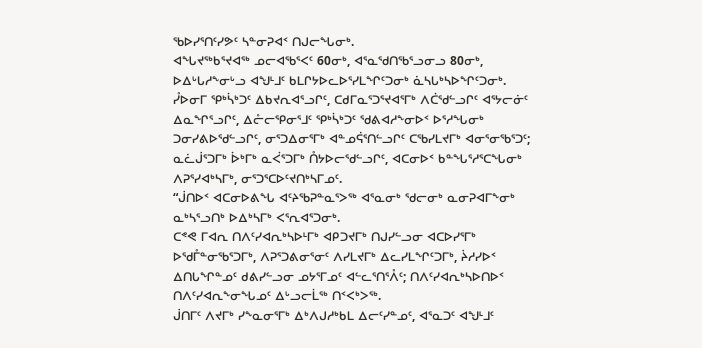ᖃᐅᓯᕐᑎᑦᓯᕗᑦ ᓴᓐᓂᕈᐊᑉ ᑎᒍᓕᖓᓂᒃ.
ᐊᖓᔪᖅᑲᕐᔪᐊᖅ ᓄᓕᐊᖃᕐᐸᑦ 60ᓂᒃ, ᐊᕐᓇᖁᑎᖃᕐᓗᓂᓗ 80ᓂᒃ, ᐅᐃᒡᒐᓱᖕᓂᒡᓗ ᐊᖑᒻᒧᑦ ᑲᒪᒋᔭᐅᓚᐅᕐᓯᒪᖏᑦᑐᓂᒃ ᓈᓴᒐᒃᓴᐅᖏᑦᑐᓂᒃ.
ᓮᐅᓂᒥ ᕿᒃᓵᒃᑐᑦ ᐃᑲᔪᕆᐊᕐᓗᒋᑦ, ᑕᑯᒥᓇᕐᑐᕐᔪᐊᕐᒥᒃ ᐱᑖᖁᓪᓗᒋᑦ ᐊᕐᔭᓕᓃᑦ ᐃᓇᖏᕐᓗᒋᑦ, ᐃᓔᓕᕿᓂᕐᒧᑦ ᕿᒃᓵᒃᑐᑦ ᖁᕕᐊᓱᖕᓂᐅᑉ ᐅᕐᓱᖓᓂᒃ ᑐᓂᓯᕕᐅᖁᓪᓗᒋᑦ, ᓂᕐᑐᐃᓂᕐᒥᒃ ᐊᓐᓄᕌᕐᑎᓪᓗᒋᑦ ᑕᖃᓯᒪᔪᒥᒃ ᐊᓂᕐᓂᖃᕐᑐᑦ; ᓇᓛᒎᕐᑐᒥᒃ ᐆᒃᒥᒃ ᓇᐹᕐᑐᒥᒃ ᑍᔭᐅᓕᖁᓪᓗᒋᑦ, ᐊᑕᓂᐅᑉ ᑲᓐᖓᕐᓱᕐᑕᖓᓂᒃ ᐱᕈᕐᓯᐊᒃᓴᒥᒃ, ᓂᕐᑐᕐᑕᐅᑦᔪᑎᒃᓴᒥᓄᑦ.
“ᒎᑎᐅᑉ ᐊᑕᓂᐅᕕᖓ ᐊᑦᔨᖃᕈᓐᓇᕐᐳᖅ ᐊᕐᓇᓂᒃ ᖁᓕᓂᒃ ᓇᓂᕈᐊᒥᖕᓂᒃ ᓇᒃᓴᕐᓗᑎᒃ ᐅᐃᒃᓴᒥᒃ ᐸᕐᕆᐊᕐᑐᓂᒃ.
ᑕᕝᕙ ᒥᐊᕆ ᑎᐱᑦᓯᐊᕆᒃᓴᐅᒻᒥᒃ ᐊᑭᑐᔪᒥᒃ ᑎᒍᓯᓪᓗᓂ ᐊᑕᐅᓯᕐᒥᒃ ᐅᖁᒤᓐᓂᖃᕐᑐᒥᒃ, ᐱᕈᕐᑐᕕᓂᕐᓂᑦ ᐱᓯᒪᔪᒥᒃ ᐃᓚᓯᒪᖏᑦᑐᒥᒃ, ᔩᓱᓯᐅᑉ ᐃᑎᒐᖏᓐᓄᑦ ᑯᕕᓯᓪᓗᓂ ᓄᔭᕐᒥᓄᑦ ᐊᓪᓚᕐᑎᕐᐰᑦ; ᑎᐱᑦᓯᐊᕆᒃᓴᐅᑎᐅᑉ ᑎᐱᑦᓯᐊᕆᖕᓂᖓᓄᑦ ᐃᒡᓗᓕᒫᖅ ᑎᑉᐸᒃᐳᖅ.
ᒎᑎᒥᑦ ᐱᔪᒥᒃ ᓯᖕᓇᓂᕐᒥᒃ ᐃᒃᐱᒍᓱᒃᑲᒪ ᐃᓕᑦᓯᓐᓄᑦ, ᐊᕐᓇᑐᑦ ᐊᖑᒻᒧᑦ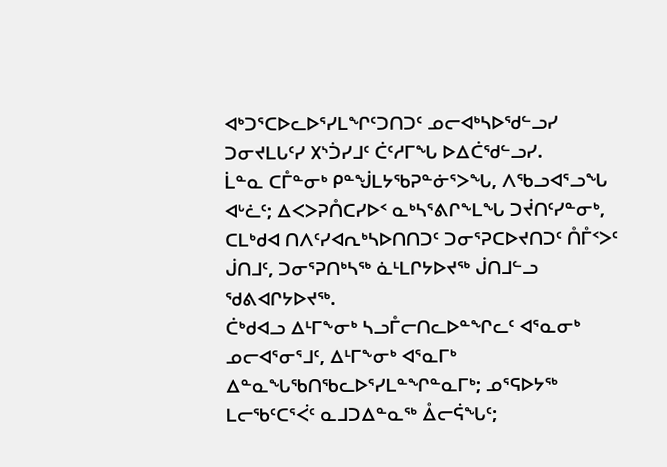ᐊᒃᑐᕐᑕᐅᓚᐅᕐᓯᒪᖏᑦᑐᑎᑐᑦ ᓄᓕᐊᒃᓴᐅᖁᓪᓗᓯ ᑐᓂᔪᒪᒐᑦᓯ ᙭ᔅᑑᓯᒧᑦ ᑖᑦᓱᒥᖓ ᐅᐃᑖᖁᓪᓗᓯ.
ᒫᓐᓇ ᑕᒤᓐᓂᒃ ᑭᓐᖒᒪᔭᖃᕈᓐᓃᕐᐳᖓ, ᐱᖃᓗᐊᕐᓗᖓ ᐊᒡᓛᑦ; ᐃᐸᐳᕈᑍᑕᓯᐅᑉ ᓇᒃᓴᕐᕕᒋᖕᒪᖓ ᑐᔫᑎᑦᓯᓐᓂᒃ, ᑕᒪᒃᑯᐊ ᑎᐱᑦᓯᐊᕆᒃᓴᐅᑎᑎᑐᑦ ᑐᓂᕐᕈᑕᐅᔪᑎᑐᑦ ᑍᒤᑉᐳᑦ ᒎᑎᒧᑦ, ᑐᓂᕐᕈᑎᒃᓴᖅ ᓈᒻᒪᒋᔭᐅᔪᖅ ᒎᑎᒧᓪᓗ ᖁᕕᐊᒋᔭᐅᔪᖅ.
ᑖᒃᑯᐊᓗ ᐃᒻᒥᖕᓂᒃ ᓴᓗᒤᓕᑎᓚᐅᓐᖏᓚᑦ ᐊᕐᓇᓂᒃ ᓄᓕᐊᕐᓂᕐᒧᑦ, ᐃᒻᒥᖕᓂᒃ ᐊᕐᓇᒥᒃ ᐃᓐᓇᖓᖃᑎᖃᓚᐅᕐᓯᒪᓐᖏᓐᓇᒥᒃ; ᓄᕐᕋᐅᔭᖅ ᒪᓕᖃᑦᑕᕐᐹᑦ ᓇᒧᑐᐃᓐᓇᖅ ᐂᓕᕌᖓᑦ;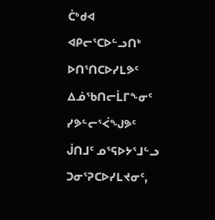ᑖᒃᑯᐊ ᐊᑭᓕᕐᑕᐅᓪᓗᑎᒃ ᐅᑎᕐᑎᑕᐅᓯᒪᕗᑦ ᐃᓅᖃᑎᓕᒫᒥᖕᓂᑦ ᓯᕗᓪᓕᕐᐹᖑᕗᑦ ᒎᑎᒧᑦ ᓄᕐᕋᐅᔭᕐᒧᓪᓗ ᑐᓂᕐᕈᑕᐅᓯᒪᔪᓂᑦ,